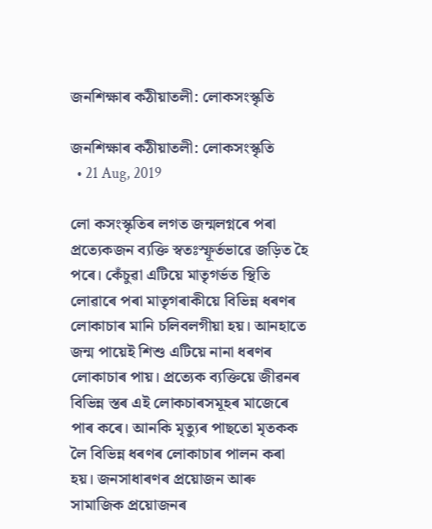জনশিক্ষাৰ কঠীয়াতলী: লোকসংস্কৃতি

জনশিক্ষাৰ কঠীয়াতলী: লোকসংস্কৃতি
  • 21 Aug, 2019

লো কসংস্কৃতিৰ লগত জন্মলগ্নৰে পৰা প্ৰত্যেকজন ব্যক্তি স্বতঃস্ফূর্তভাৱে জড়িত হৈ পৰে। কেঁচুৱা এটিয়ে মাতৃগৰ্ভত স্থিতি লোৱাৰে পৰা মাতৃগৰাকীয়ে বিভিন্ন ধৰণৰ লোকাচাৰ মানি চলিবলগীয়া হয়। আনহাতে জন্ম পায়েই শিশু এটিয়ে নানা ধৰণৰ লোকাচাৰ পায়। প্রত্যেক ব্যক্তিয়ে জীৱনৰ বিভিন্ন স্তৰ এই লোকচাৰসমূহৰ মাজেৰে পাৰ কৰে। আনকি মৃত্যুৰ পাছতো মৃতকক লৈ বিভিন্ন ধৰণৰ লোকাচাৰ পালন কৰা হয়। জনসাধাৰণৰ প্ৰয়োজন আৰু সামাজিক প্রয়োজনৰ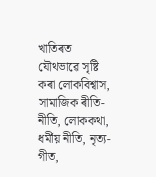খাতিৰত যৌথভাৱে সৃষ্টি কৰা লোকবিশ্বাস, সামাজিক ৰীতি-নীতি, লোককথা, ধর্মীয় নীতি, নৃত্য-গীত,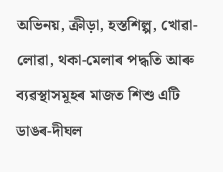অভিনয়, ক্রীড়া, হস্তশিল্প, খোৱা-লোৱা, থকা-মেলাৰ পদ্ধতি আৰু ব্যৱস্থাসমূহৰ মাজত শিশু এটি ডাঙৰ-দীঘল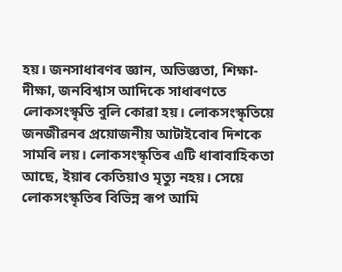হয়। জনসাধাৰণৰ জ্ঞান, অভিজ্ঞতা, শিক্ষা-দীক্ষা, জনবিশ্বাস আদিকে সাধাৰণতে লোকসংস্কৃতি বুলি কোৱা হয়। লোকসংস্কৃতিয়ে জনজীৱনৰ প্ৰয়োজনীয় আটাইবোৰ দিশকে সামৰি লয়। লোকসংস্কৃতিৰ এটি ধাৰাবাহিকতা আছে, ইয়াৰ কেতিয়াও মৃত্যু নহয়। সেয়ে লোকসংস্কৃতিৰ বিভিন্ন ৰূপ আমি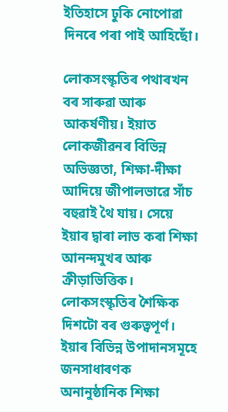ইতিহাসে ঢুকি নোপোৱা দিনৰে পৰা পাই আহিছোঁ।

লোকসংস্কৃতিৰ পথাৰখন বৰ সাৰুৱা আৰু আকর্ষণীয়। ইয়াত লোকজীৱনৰ বিভিন্ন অভিজ্ঞতা, শিক্ষা-দীক্ষা আদিয়ে জীপালভাৱে সাঁচ বহুৱাই থৈ যায়। সেয়ে ইয়াৰ দ্বাৰা লাভ কৰা শিক্ষা আনন্দমুখৰ আৰু ক্রীড়াভিত্তিক। লোকসংস্কৃতিৰ শৈক্ষিক দিশটো বৰ গুৰুত্বপূর্ণ। ইয়াৰ বিভিন্ন উপাদানসমূহে জনসাধাৰণক অনানুষ্ঠানিক শিক্ষা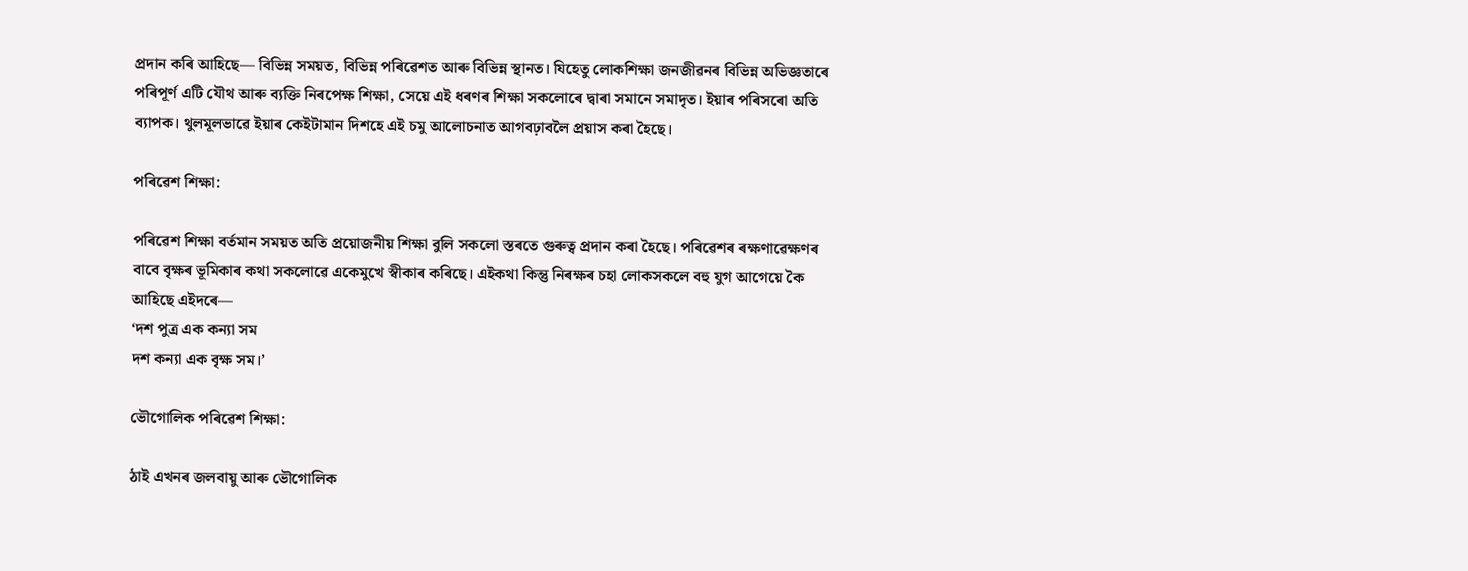প্রদান কৰি আহিছে— বিভিন্ন সময়ত, বিভিন্ন পৰিৱেশত আৰু বিভিন্ন স্থানত। যিহেতু লোকশিক্ষা জনজীৱনৰ বিভিন্ন অভিজ্ঞতাৰে পৰিপূৰ্ণ এটি যৌথ আৰু ব্যক্তি নিৰপেক্ষ শিক্ষা, সেয়ে এই ধৰণৰ শিক্ষা সকলোৰে দ্বাৰা সমানে সমাদৃত। ইয়াৰ পৰিসৰো অতি ব্যাপক। থুলমূলভাৱে ইয়াৰ কেইটামান দিশহে এই চমু আলোচনাত আগবঢ়াবলৈ প্ৰয়াস কৰা হৈছে।

পৰিৱেশ শিক্ষা:

পৰিৱেশ শিক্ষা বর্তমান সময়ত অতি প্রয়োজনীয় শিক্ষা বুলি সকলো স্তৰতে গুৰুত্ব প্রদান কৰা হৈছে। পৰিৱেশৰ ৰক্ষণাৱেক্ষণৰ বাবে বৃক্ষৰ ভূমিকাৰ কথা সকলোৱে একেমুখে স্বীকাৰ কৰিছে। এইকথা কিন্তু নিৰক্ষৰ চহা লোকসকলে বহু যুগ আগেয়ে কৈ আহিছে এইদৰে—
‘দশ পুত্র এক কন্যা সম
দশ কন্যা এক বৃক্ষ সম।’

ভৌগোলিক পৰিৱেশ শিক্ষা:

ঠাই এখনৰ জলবায়ু আৰু ভৌগোলিক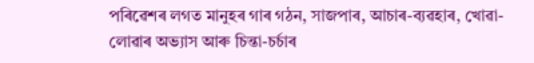পৰিৱেশৰ লগত মানুহৰ গাৰ গঠন, সাজপাৰ, আচাৰ-ব্যৱহাৰ, খোৱা-লোৱাৰ অভ্যাস আৰু চিন্তা-চৰ্চাৰ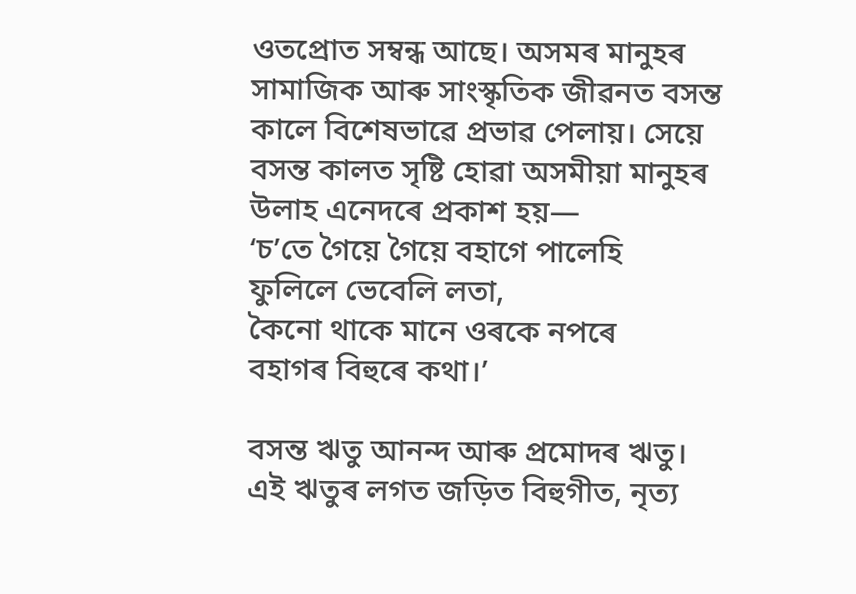ওতপ্রোত সম্বন্ধ আছে। অসমৰ মানুহৰ সামাজিক আৰু সাংস্কৃতিক জীৱনত বসন্ত কালে বিশেষভাৱে প্ৰভাৱ পেলায়। সেয়ে বসন্ত কালত সৃষ্টি হোৱা অসমীয়া মানুহৰ উলাহ এনেদৰে প্ৰকাশ হয়—
‘চ’তে গৈয়ে গৈয়ে বহাগে পালেহি
ফুলিলে ভেবেলি লতা,
কৈনো থাকে মানে ওৰকে নপৰে
বহাগৰ বিহুৰে কথা।’

বসন্ত ঋতু আনন্দ আৰু প্রমোদৰ ঋতু। এই ঋতুৰ লগত জড়িত বিহুগীত, নৃত্য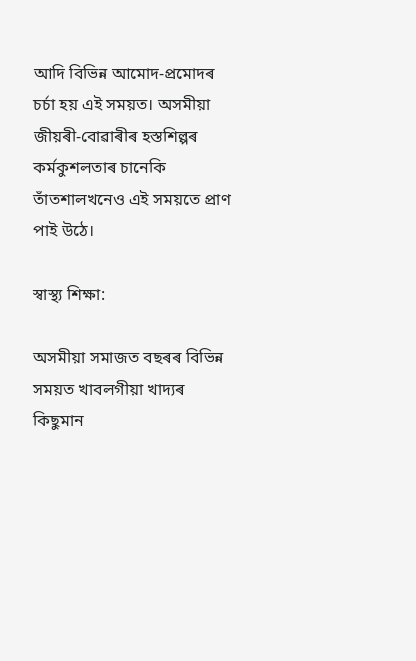আদি বিভিন্ন আমোদ-প্রমোদৰ চৰ্চা হয় এই সময়ত। অসমীয়া জীয়ৰী-বোৱাৰীৰ হস্তশিল্পৰ কৰ্মকুশলতাৰ চানেকি তাঁতশালখনেও এই সময়তে প্রাণ পাই উঠে।

স্বাস্থ্য শিক্ষা:

অসমীয়া সমাজত বছৰৰ বিভিন্ন সময়ত খাবলগীয়া খাদ্যৰ কিছুমান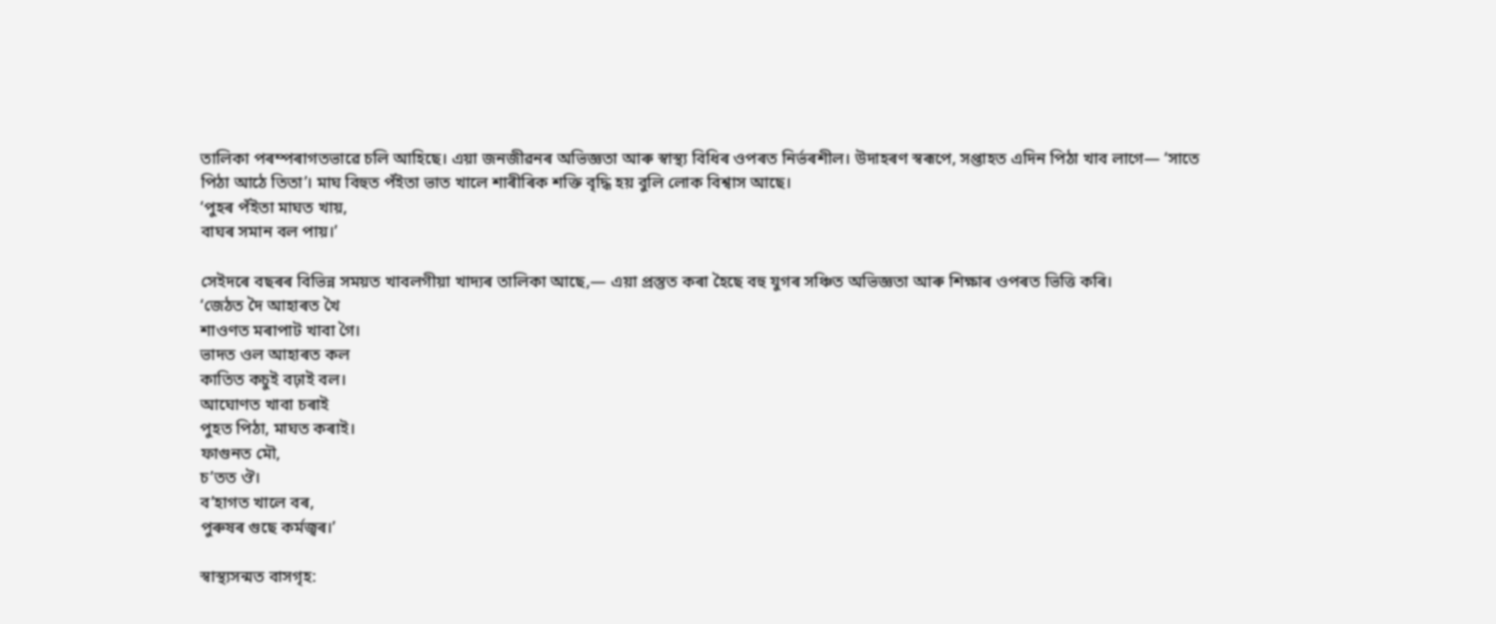তালিকা পৰম্পৰাগতভাৱে চলি আহিছে। এয়া জনজীৱনৰ অভিজ্ঞতা আৰু স্বাস্থ্য বিধিৰ ওপৰত নিৰ্ভৰশীল। উদাহৰণ স্বৰূপে, সপ্তাহত এদিন পিঠা খাব লাগে— ‘সাতে পিঠা আঠে তিতা’। মাঘ বিহুত পঁইতা ভাত খালে শাৰীৰিক শক্তি বৃদ্ধি হয় বুলি লোক বিশ্বাস আছে।
‘পুহৰ পঁইতা মাঘত খায়,
বাঘৰ সমান বল পায়।’

সেইদৰে বছৰৰ বিভিন্ন সময়ত খাবলগীয়া খাদ্যৰ তালিকা আছে,— এয়া প্রস্তুত কৰা হৈছে বহু যুগৰ সঞ্চিত অভিজ্ঞতা আৰু শিক্ষাৰ ওপৰত ভিত্তি কৰি।
‘জেঠত দৈ আহাৰত খৈ
শাওণত মৰাপাট খাবা গৈ।
ভাদত ওল আহাৰত কল
কাতিত কচুই বঢ়াই বল।
আঘোণত খাবা চৰাই
পুহত পিঠা, মাঘত কৰাই।
ফাগুনত মৌ,
চ’তত ঔ।
ব’হাগত খালে বৰ,
পুৰুষৰ গুছে কর্মজ্বৰ।’

স্বাস্থ্যসন্মত বাসগৃহ: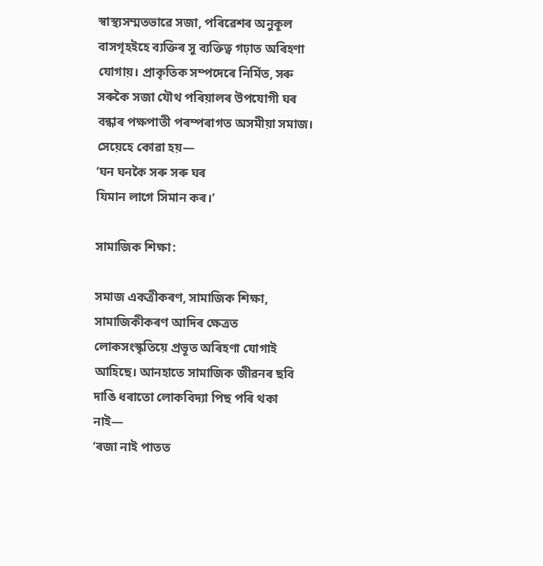স্বাস্থ্যসম্মতভাৱে সজা, পৰিৱেশৰ অনুকূল বাসগৃহইহে ব্যক্তিৰ সু ব্যক্তিত্ব গঢ়াত অৰিহণা যোগায়। প্রাকৃতিক সম্পদেৰে নির্মিত, সৰু সৰুকৈ সজা যৌথ পৰিয়ালৰ উপযোগী ঘৰ বন্ধাৰ পক্ষপাতী পৰম্পৰাগত অসমীয়া সমাজ। সেয়েহে কোৱা হয়—
‘ঘন ঘনকৈ সৰু সৰু ঘৰ
যিমান লাগে সিমান কৰ।’

সামাজিক শিক্ষা:

সমাজ একত্ৰীকৰণ, সামাজিক শিক্ষা, সামাজিকীকৰণ আদিৰ ক্ষেত্ৰত লোকসংস্কৃতিয়ে প্রভূত অৰিহণা যোগাই আহিছে। আনহাতে সামাজিক জীৱনৰ ছবি দাঙি ধৰাতো লোকবিদ্যা পিছ পৰি থকা নাই—
‘ৰজা নাই পাতত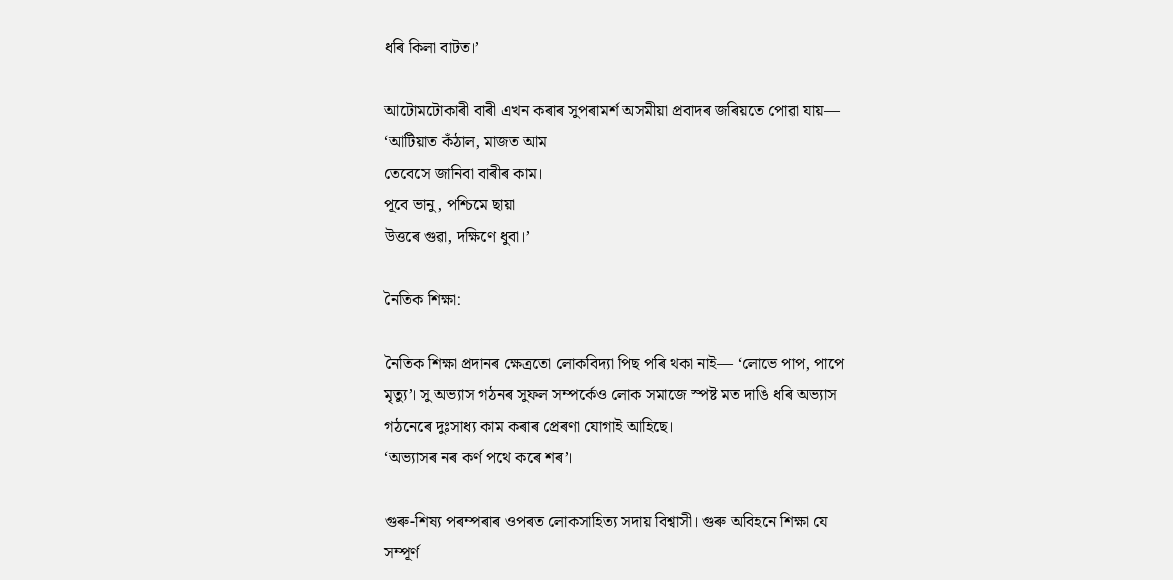ধৰি কিলা বাটত।’

আটোমটোকাৰী বাৰী এখন কৰাৰ সুপৰামর্শ অসমীয়া প্রবাদৰ জৰিয়তে পোৱা যায়—
‘আটিয়াত কঁঠাল, মাজত আম
তেবেসে জানিবা বাৰীৰ কাম।
পূবে ভানু, পশ্চিমে ছায়া
উত্তৰে গুৱা, দক্ষিণে ধুবা।’

নৈতিক শিক্ষা:

নৈতিক শিক্ষা প্রদানৰ ক্ষেত্ৰতো লোকবিদ্যা পিছ পৰি থকা নাই— ‘লোভে পাপ, পাপে মৃত্যু’। সু অভ্যাস গঠনৰ সুফল সম্পর্কেও লোক সমাজে স্পষ্ট মত দাঙি ধৰি অভ্যাস গঠনেৰে দুঃসাধ্য কাম কৰাৰ প্ৰেৰণা যোগাই আহিছে।
‘অভ্যাসৰ নৰ কর্ণ পথে কৰে শৰ’।

গুৰু-শিষ্য পৰম্পৰাৰ ওপৰত লোকসাহিত্য সদায় বিশ্বাসী। গুৰু অবিহনে শিক্ষা যে সম্পূর্ণ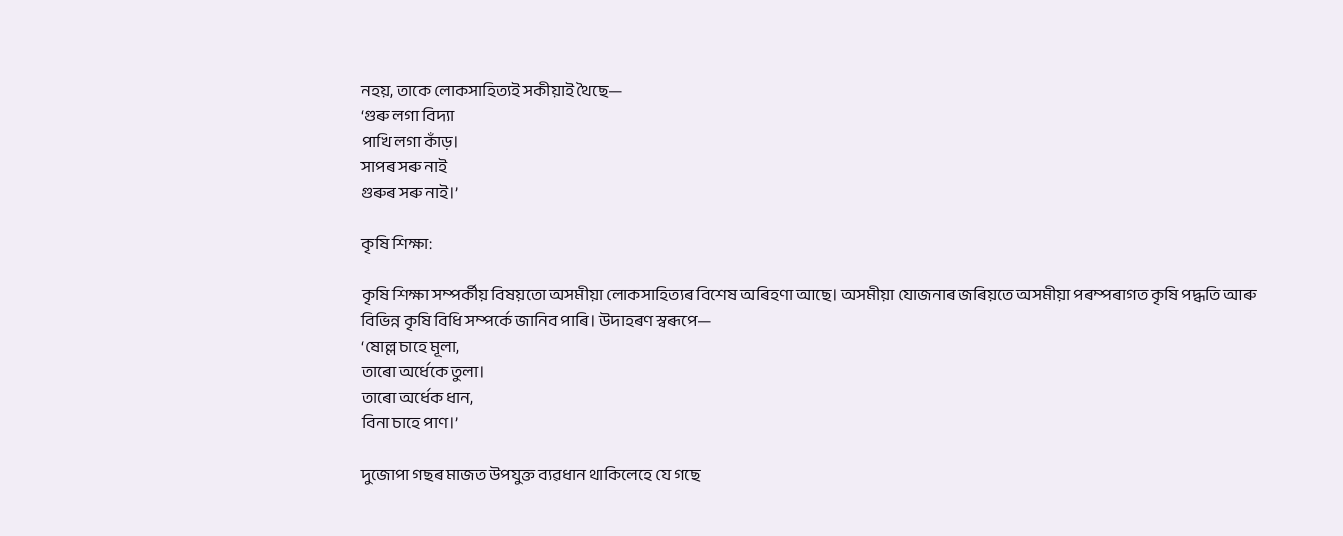নহয়, তাকে লোকসাহিত্যই সকীয়াই থৈছে—
‘গুৰু লগা বিদ্যা
পাখি লগা কাঁড়।
সাপৰ সৰু নাই
গুৰুৰ সৰু নাই।’

কৃষি শিক্ষা:

কৃষি শিক্ষা সম্পর্কীয় বিষয়তো অসমীয়া লোকসাহিত্যৰ বিশেষ অৰিহণা আছে। অসমীয়া যোজনাৰ জৰিয়তে অসমীয়া পৰম্পৰাগত কৃষি পদ্ধতি আৰু বিভিন্ন কৃষি বিধি সম্পর্কে জানিব পাৰি। উদাহৰণ স্বৰূপে—
‘ষোল্ল চাহে মূলা,
তাৰো অর্ধেকে তুলা।
তাৰো অর্ধেক ধান,
বিনা চাহে পাণ।’

দুজোপা গছৰ মাজত উপযুক্ত ব্যৱধান থাকিলেহে যে গছে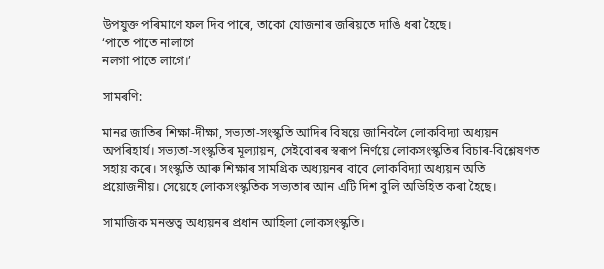উপযুক্ত পৰিমাণে ফল দিব পাৰে, তাকো যোজনাৰ জৰিয়তে দাঙি ধৰা হৈছে।
‘পাতে পাতে নালাগে
নলগা পাতে লাগে।’

সামৰণি:

মানৱ জাতিৰ শিক্ষা-দীক্ষা, সভ্যতা-সংস্কৃতি আদিৰ বিষয়ে জানিবলৈ লোকবিদ্যা অধ্যয়ন অপৰিহার্য। সভ্যতা-সংস্কৃতিৰ মূল্যায়ন, সেইবোৰৰ স্বৰূপ নির্ণয়ে লোকসংস্কৃতিৰ বিচাৰ-বিশ্লেষণত সহায় কৰে। সংস্কৃতি আৰু শিক্ষাৰ সামগ্রিক অধ্যয়নৰ বাবে লোকবিদ্যা অধ্যয়ন অতি প্রয়োজনীয়। সেয়েহে লোকসংস্কৃতিক সভ্যতাৰ আন এটি দিশ বুলি অভিহিত কৰা হৈছে।

সামাজিক মনস্তত্ব অধ্যয়নৰ প্ৰধান আহিলা লোকসংস্কৃতি।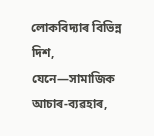লোকবিদ্যাৰ বিভিন্ন দিশ, যেনে—সামাজিক আচাৰ-ব্যৱহাৰ,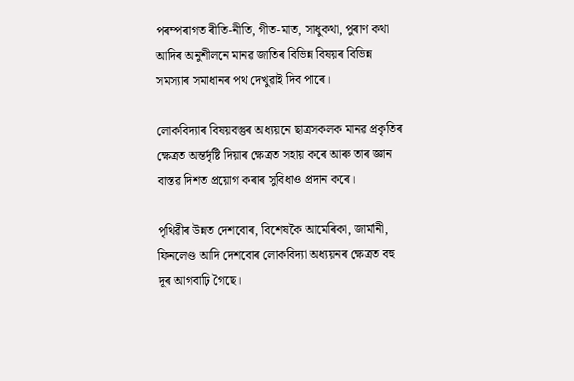পৰম্পৰাগত ৰীতি-নীতি, গীত-মাত, সাধুকথা, পুৰাণ কথা আদিৰ অনুশীলনে মানৱ জাতিৰ বিভিন্ন বিষয়ৰ বিভিন্ন সমস্যাৰ সমাধানৰ পথ দেখুৱাই দিব পাৰে।

লোকবিদ্যাৰ বিষয়বস্তুৰ অধ্যয়নে ছাত্ৰসকলক মানৱ প্ৰকৃতিৰ ক্ষেত্ৰত অন্তৰ্দৃষ্টি দিয়াৰ ক্ষেত্ৰত সহায় কৰে আৰু তাৰ জ্ঞান বাস্তৱ দিশত প্ৰয়োগ কৰাৰ সুবিধাও প্রদান কৰে।

পৃথিৱীৰ উন্নত দেশবোৰ, বিশেষকৈ আমেৰিকা, জার্মানী, ফিনলেণ্ড আদি দেশবোৰ লোকবিদ্যা অধ্যয়নৰ ক্ষেত্ৰত বহু দূৰ আগবাঢ়ি গৈছে।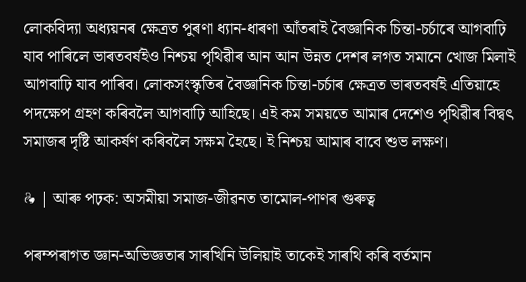লোকবিদ্যা অধ্যয়নৰ ক্ষেত্ৰত পুৰণা ধ্যান-ধাৰণা আঁতৰাই বৈজ্ঞানিক চিন্তা-চৰ্চাৰে আগবাঢ়ি যাব পাৰিলে ভাৰতবৰ্ষইও নিশ্চয় পৃথিৱীৰ আন আন উন্নত দেশৰ লগত সমানে খোজ মিলাই আগবাঢ়ি যাব পাৰিব। লোকসংস্কৃতিৰ বৈজ্ঞানিক চিন্তা-চৰ্চাৰ ক্ষেত্ৰত ভাৰতবৰ্ষই এতিয়াহে পদক্ষেপ গ্রহণ কৰিবলৈ আগবাঢ়ি আহিছে। এই কম সময়তে আমাৰ দেশেও পৃথিৱীৰ বিদ্বৎ সমাজৰ দৃষ্টি আকর্ষণ কৰিবলৈ সক্ষম হৈছে। ই নিশ্চয় আমাৰ বাবে শুভ লক্ষণ।

❧ | আৰু পঢ়ক: অসমীয়া সমাজ-জীৱনত তামোল-পাণৰ গুৰুত্ব

পৰম্পৰাগত জ্ঞান-অভিজ্ঞতাৰ সাৰখিনি উলিয়াই তাকেই সাৰথি কৰি বর্তমান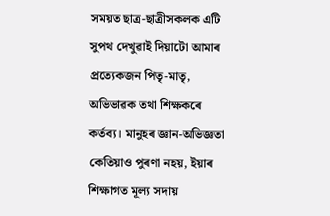সময়ত ছাত্ৰ-ছাত্ৰীসকলক এটি সুপথ দেখুৱাই দিয়াটো আমাৰ প্ৰত্যেকজন পিতৃ-মাতৃ, অভিভাৱক তথা শিক্ষকৰে কর্তব্য। মানুহৰ জ্ঞান-অভিজ্ঞতা কেতিয়াও পুৰণা নহয়, ইয়াৰ শিক্ষাগত মূল্য সদায়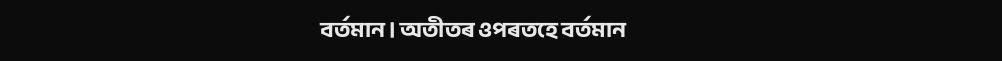বর্তমান। অতীতৰ ওপৰতহে বর্তমান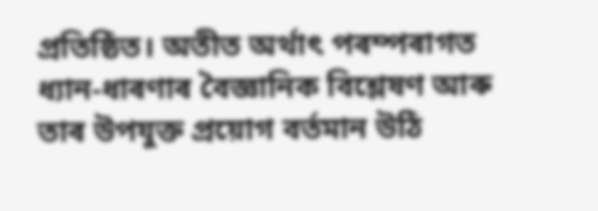প্রতিষ্ঠিত। অতীত অর্থাৎ পৰম্পৰাগত ধ্যান-ধাৰণাৰ বৈজ্ঞানিক বিশ্লেষণ আৰু তাৰ উপযুক্ত প্রয়োগ বর্তমান উঠি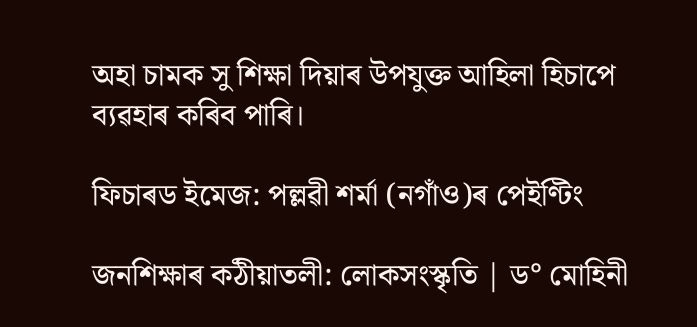অহা চামক সু শিক্ষা দিয়াৰ উপযুক্ত আহিলা হিচাপে ব্যৱহাৰ কৰিব পাৰি।

ফিচাৰড ইমেজ: পল্লৱী শৰ্মা (নগাঁও)ৰ পেইণ্টিং

জনশিক্ষাৰ কঠীয়াতলী: লোকসংস্কৃতি | ড° মোহিনী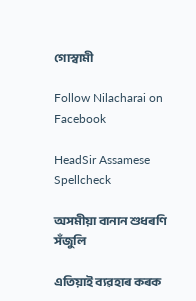গোস্বামী

Follow Nilacharai on Facebook

HeadSir Assamese Spellcheck

অসমীয়া বানান শুধৰণি সঁজুলি

এতিয়াই ব্যৱহাৰ কৰক